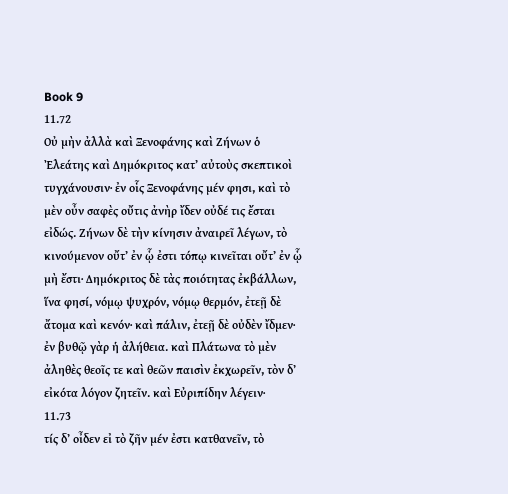Book 9
11.72
Οὐ μὴν ἀλλὰ καὶ Ξενοφάνης καὶ Ζήνων ὁ Ἐλεάτης καὶ Δημόκριτος κατʼ αὐτοὺς σκεπτικοὶ τυγχάνουσιν· ἐν οἷς Ξενοφάνης μέν φησι, καὶ τὸ μὲν οὖν σαφὲς οὔτις ἀνὴρ ἴδεν οὐδέ τις ἔσται εἰδώς. Ζήνων δὲ τὴν κίνησιν ἀναιρεῖ λέγων, τὸ κινούμενον οὔτʼ ἐν ᾧ ἐστι τόπῳ κινεῖται οὔτʼ ἐν ᾧ μὴ ἔστι· Δημόκριτος δὲ τὰς ποιότητας ἐκβάλλων, ἵνα φησί, νόμῳ ψυχρόν, νόμῳ θερμόν, ἐτεῇ δὲ ἄτομα καὶ κενόν· καὶ πάλιν, ἐτεῇ δὲ οὐδὲν ἴδμεν· ἐν βυθῷ γὰρ ἡ ἀλήθεια. καὶ Πλάτωνα τὸ μὲν ἀληθὲς θεοῖς τε καὶ θεῶν παισὶν ἐκχωρεῖν, τὸν δʼ εἰκότα λόγον ζητεῖν. καὶ Εὐριπίδην λέγειν·
11.73
τίς δʼ οἶδεν εἰ τὸ ζῆν μέν ἐστι κατθανεῖν, τὸ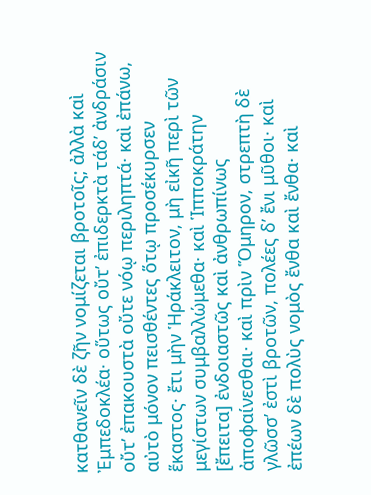κατθανεῖν δὲ ζῆν νομίζεται βροτοῖς; ἀλλὰ καὶ Ἐμπεδοκλέα· οὕτως οὔτʼ ἐπιδερκτὰ τάδʼ ἀνδράσιν οὔτʼ ἐπακουστὰ οὔτε νόῳ περιληπτά· καὶ ἐπάνω, αὐτὸ μόνον πεισθέντες ὅτῳ προσέκυρσεν ἕκαστος· ἔτι μὴν Ἡράκλειτον, μὴ εἰκῆ περὶ τῶν μεγίστων συμβαλλώμεθα· καὶ Ἱπποκράτην [ἔπειτα] ἐνδοιαστῶς καὶ ἀνθρωπίνως ἀποφαίνεσθαι· καὶ πρὶν Ὅμηρον, στρεπτὴ δὲ γλῶσσʼ ἐστὶ βροτῶν, πολέες δʼ ἔνι μῦθοι· καὶ ἐπέων δὲ πολὺς νομὸς ἔνθα καὶ ἔνθα· καὶ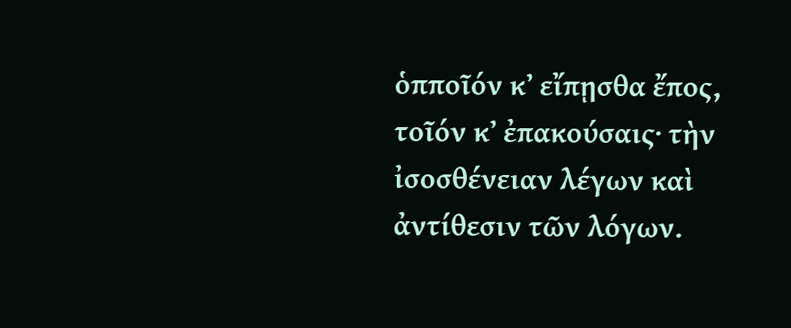ὁπποῖόν κʼ εἴπῃσθα ἔπος, τοῖόν κʼ ἐπακούσαις· τὴν ἰσοσθένειαν λέγων καὶ ἀντίθεσιν τῶν λόγων.